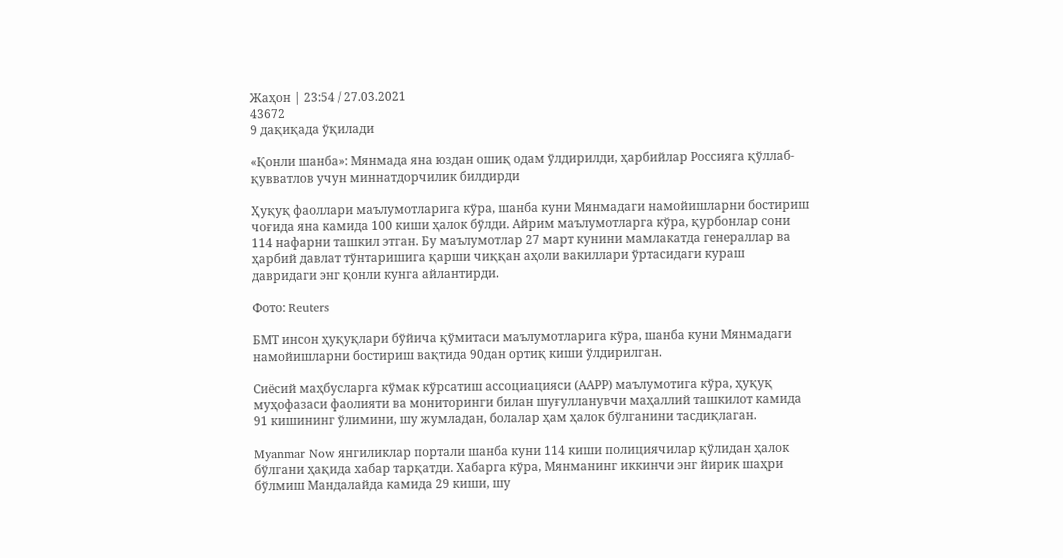Жаҳон | 23:54 / 27.03.2021
43672
9 дақиқада ўқилади

«Қонли шанба»: Мянмада яна юздан ошиқ одам ўлдирилди, ҳарбийлар Россияга қўллаб-қувватлов учун миннатдорчилик билдирди

Ҳуқуқ фаоллари маълумотларига кўра, шанба куни Мянмадаги намойишларни бостириш чоғида яна камида 100 киши ҳалок бўлди. Айрим маълумотларга кўра, қурбонлар сони 114 нафарни ташкил этган. Бу маълумотлар 27 март кунини мамлакатда генераллар ва ҳарбий давлат тўнтаришига қарши чиққан аҳоли вакиллари ўртасидаги кураш давридаги энг қонли кунга айлантирди.

Фото: Reuters

БМТ инсон ҳуқуқлари бўйича қўмитаси маълумотларига кўра, шанба куни Мянмадаги намойишларни бостириш вақтида 90дан ортиқ киши ўлдирилган.

Сиёсий маҳбусларга кўмак кўрсатиш ассоциацияси (ААРР) маълумотига кўра, ҳуқуқ муҳофазаси фаолияти ва мониторинги билан шуғулланувчи маҳаллий ташкилот камида 91 кишининг ўлимини, шу жумладан, болалар ҳам ҳалок бўлганини тасдиқлаган.

Myanmar Now янгиликлар портали шанба куни 114 киши полициячилар қўлидан ҳалок бўлгани ҳақида хабар тарқатди. Хабарга кўра, Мянманинг иккинчи энг йирик шаҳри бўлмиш Мандалайда камида 29 киши, шу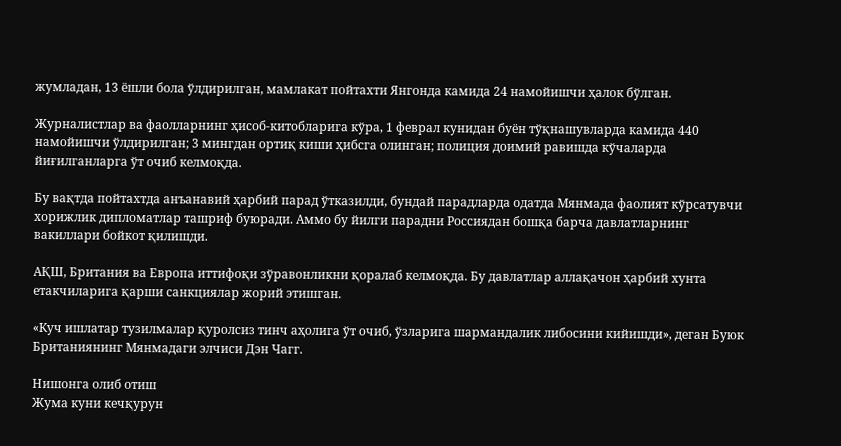жумладан, 13 ёшли бола ўлдирилган, мамлакат пойтахти Янгонда камида 24 намойишчи ҳалок бўлган.

Журналистлар ва фаолларнинг ҳисоб-китобларига кўра, 1 феврал кунидан буён тўқнашувларда камида 440 намойишчи ўлдирилган; 3 мингдан ортиқ киши ҳибсга олинган; полиция доимий равишда кўчаларда йиғилганларга ўт очиб келмоқда.

Бу вақтда пойтахтда анъанавий ҳарбий парад ўтказилди, бундай парадларда одатда Мянмада фаолият кўрсатувчи хорижлик дипломатлар ташриф буюради. Аммо бу йилги парадни Россиядан бошқа барча давлатларнинг вакиллари бойкот қилишди.

АҚШ, Британия ва Европа иттифоқи зўравонликни қоралаб келмоқда. Бу давлатлар аллақачон ҳарбий хунта етакчиларига қарши санкциялар жорий этишган.

«Куч ишлатар тузилмалар қуролсиз тинч аҳолига ўт очиб, ўзларига шармандалик либосини кийишди», деган Буюк Британиянинг Мянмадаги элчиси Дэн Чагг.

Нишонга олиб отиш
Жума куни кечқурун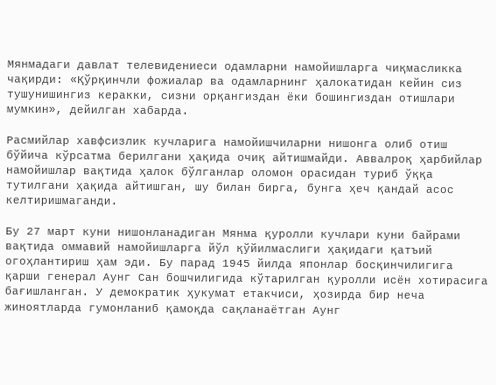Мянмадаги давлат телевидениеси одамларни намойишларга чиқмасликка чақирди: «Қўрқинчли фожиалар ва одамларнинг ҳалокатидан кейин сиз тушунишингиз керакки, сизни орқангиздан ёки бошингиздан отишлари мумкин», дейилган хабарда.

Расмийлар хавфсизлик кучларига намойишчиларни нишонга олиб отиш бўйича кўрсатма берилгани ҳақида очиқ айтишмайди. Аввалроқ ҳарбийлар намойишлар вақтида ҳалок бўлганлар оломон орасидан туриб ўққа тутилгани ҳақида айтишган, шу билан бирга, бунга ҳеч қандай асос келтиришмаганди.

Бу 27 март куни нишонланадиган Мянма қуролли кучлари куни байрами вақтида оммавий намойишларга йўл қўйилмаслиги ҳақидаги қатъий огоҳлантириш ҳам эди. Бу парад 1945 йилда японлар босқинчилигига қарши генерал Аунг Сан бошчилигида кўтарилган қуролли исён хотирасига бағишланган. У демократик ҳукумат етакчиси, ҳозирда бир неча жиноятларда гумонланиб қамоқда сақланаётган Аунг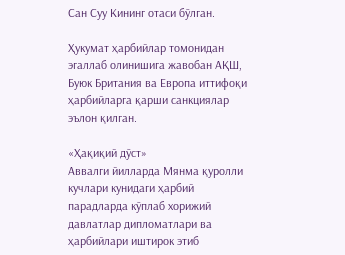Сан Суу Кининг отаси бўлган.

Ҳукумат ҳарбийлар томонидан эгаллаб олинишига жавобан АҚШ, Буюк Британия ва Европа иттифоқи ҳарбийларга қарши санкциялар эълон қилган.

«Ҳақиқий дўст»
Аввалги йилларда Мянма қуролли кучлари кунидаги ҳарбий парадларда кўплаб хорижий давлатлар дипломатлари ва ҳарбийлари иштирок этиб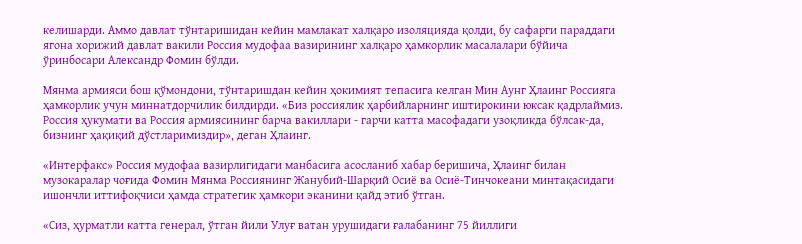келишарди. Аммо давлат тўнтаришидан кейин мамлакат халқаро изоляцияда қолди, бу сафарги параддаги ягона хорижий давлат вакили Россия мудофаа вазирининг халқаро ҳамкорлик масалалари бўйича ўринбосари Александр Фомин бўлди.

Мянма армияси бош қўмондони, тўнтаришдан кейин ҳокимият тепасига келган Мин Аунг Ҳлаинг Россияга ҳамкорлик учун миннатдорчилик билдирди. «Биз россиялик ҳарбийларнинг иштирокини юксак қадрлаймиз. Россия ҳукумати ва Россия армиясининг барча вакиллари - гарчи катта масофадаги узоқликда бўлсак-да, бизнинг ҳақиқий дўстларимиздир», деган Ҳлаинг.

«Интерфакс» Россия мудофаа вазирлигидаги манбасига асосланиб хабар беришича, Ҳлаинг билан музокаралар чоғида Фомин Мянма Россиянинг Жанубий-Шарқий Осиё ва Осиё-Тинчокеани минтақасидаги ишончли иттифоқчиси ҳамда стратегик ҳамкори эканини қайд этиб ўтган.

«Сиз, ҳурматли катта генерал, ўтган йили Улуғ ватан урушидаги ғалабанинг 75 йиллиги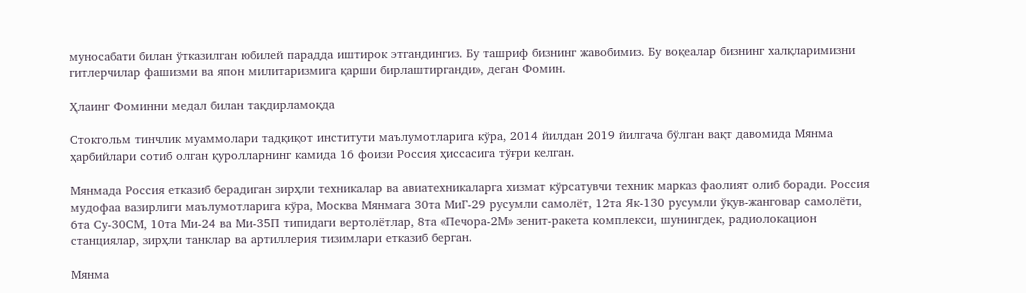муносабати билан ўтказилган юбилей парадда иштирок этгандингиз. Бу ташриф бизнинг жавобимиз. Бу воқеалар бизнинг халқларимизни гитлерчилар фашизми ва япон милитаризмига қарши бирлаштирганди», деган Фомин.

Ҳлаинг Фоминни медал билан тақдирламоқда

Стокгольм тинчлик муаммолари тадқиқот институти маълумотларига кўра, 2014 йилдан 2019 йилгача бўлган вақт давомида Мянма ҳарбийлари сотиб олган қуролларнинг камида 16 фоизи Россия ҳиссасига тўғри келган.

Мянмада Россия етказиб берадиган зирҳли техникалар ва авиатехникаларга хизмат кўрсатувчи техник марказ фаолият олиб боради. Россия мудофаа вазирлиги маълумотларига кўра, Москва Мянмага 30та МиГ-29 русумли самолёт, 12та Як-130 русумли ўқув-жанговар самолёти, 6та Су-30СМ, 10та Ми-24 ва Ми-35П типидаги вертолётлар, 8та «Печора-2М» зенит-ракета комплекси, шунингдек, радиолокацион станциялар, зирҳли танклар ва артиллерия тизимлари етказиб берган.

Мянма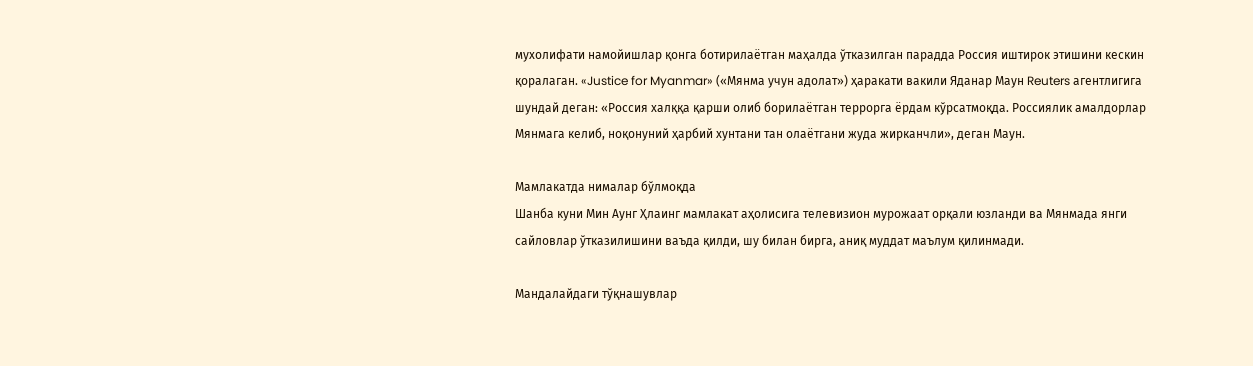мухолифати намойишлар қонга ботирилаётган маҳалда ўтказилган парадда Россия иштирок этишини кескин қоралаган. «Justice for Myanmar» («Мянма учун адолат») ҳаракати вакили Яданар Маун Reuters агентлигига шундай деган: «Россия халққа қарши олиб борилаётган террорга ёрдам кўрсатмоқда. Россиялик амалдорлар Мянмага келиб, ноқонуний ҳарбий хунтани тан олаётгани жуда жирканчли», деган Маун.

Мамлакатда нималар бўлмоқда
Шанба куни Мин Аунг Ҳлаинг мамлакат аҳолисига телевизион мурожаат орқали юзланди ва Мянмада янги сайловлар ўтказилишини ваъда қилди, шу билан бирга, аниқ муддат маълум қилинмади.

Мандалайдаги тўқнашувлар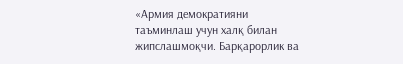«Армия демократияни таъминлаш учун халқ билан жипслашмоқчи. Барқарорлик ва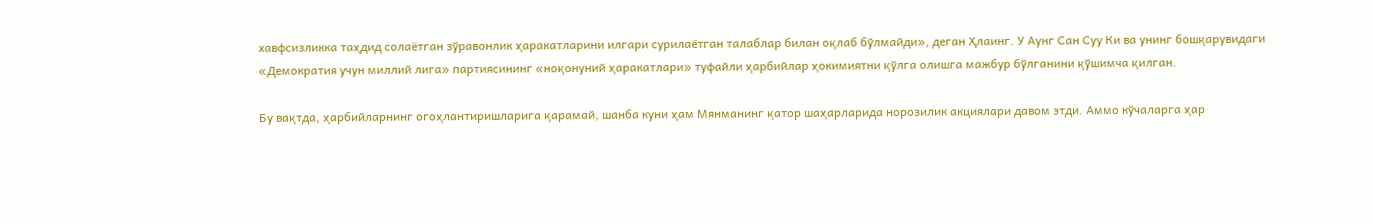хавфсизликка таҳдид солаётган зўравонлик ҳаракатларини илгари сурилаётган талаблар билан оқлаб бўлмайди», деган Ҳлаинг. У Аунг Сан Суу Ки ва унинг бошқарувидаги «Демократия учун миллий лига» партиясининг «ноқонуний ҳаракатлари» туфайли ҳарбийлар ҳокимиятни қўлга олишга мажбур бўлганини қўшимча қилган.

Бу вақтда, ҳарбийларнинг огоҳлантиришларига қарамай, шанба куни ҳам Мянманинг қатор шаҳарларида норозилик акциялари давом этди. Аммо кўчаларга ҳар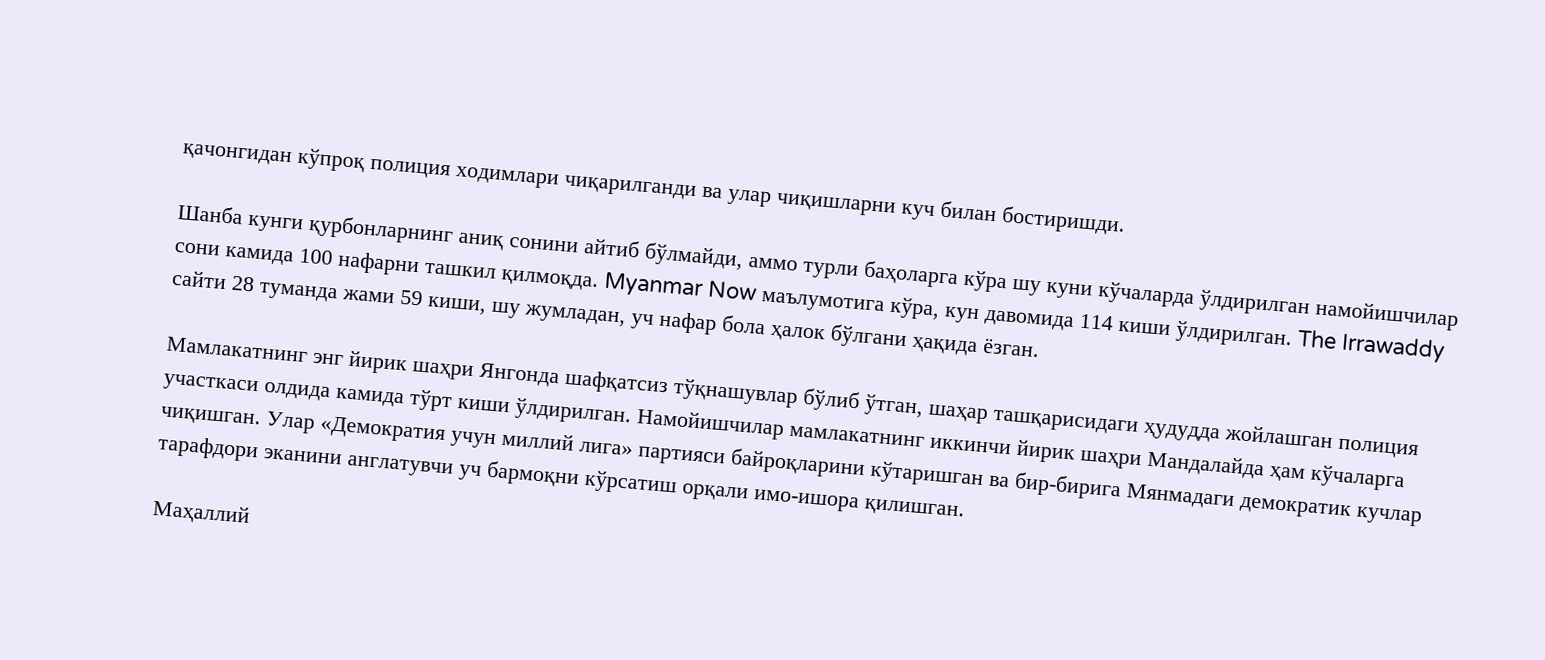қачонгидан кўпроқ полиция ходимлари чиқарилганди ва улар чиқишларни куч билан бостиришди.

Шанба кунги қурбонларнинг аниқ сонини айтиб бўлмайди, аммо турли баҳоларга кўра шу куни кўчаларда ўлдирилган намойишчилар сони камида 100 нафарни ташкил қилмоқда. Myanmar Now маълумотига кўра, кун давомида 114 киши ўлдирилган. The Irrawaddy сайти 28 туманда жами 59 киши, шу жумладан, уч нафар бола ҳалок бўлгани ҳақида ёзган.

Мамлакатнинг энг йирик шаҳри Янгонда шафқатсиз тўқнашувлар бўлиб ўтган, шаҳар ташқарисидаги ҳудудда жойлашган полиция участкаси олдида камида тўрт киши ўлдирилган. Намойишчилар мамлакатнинг иккинчи йирик шаҳри Мандалайда ҳам кўчаларга чиқишган. Улар «Демократия учун миллий лига» партияси байроқларини кўтаришган ва бир-бирига Мянмадаги демократик кучлар тарафдори эканини англатувчи уч бармоқни кўрсатиш орқали имо-ишора қилишган.

Маҳаллий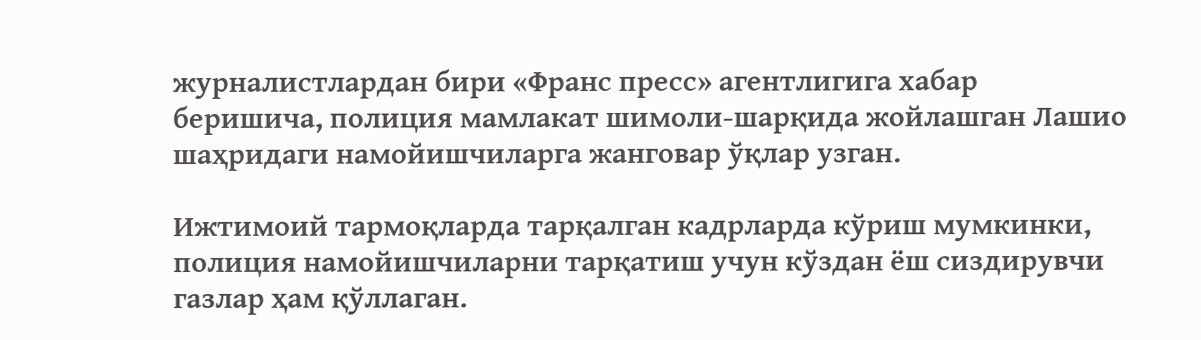журналистлардан бири «Франс пресс» агентлигига хабар беришича, полиция мамлакат шимоли-шарқида жойлашган Лашио шаҳридаги намойишчиларга жанговар ўқлар узган.

Ижтимоий тармоқларда тарқалган кадрларда кўриш мумкинки, полиция намойишчиларни тарқатиш учун кўздан ёш сиздирувчи газлар ҳам қўллаган.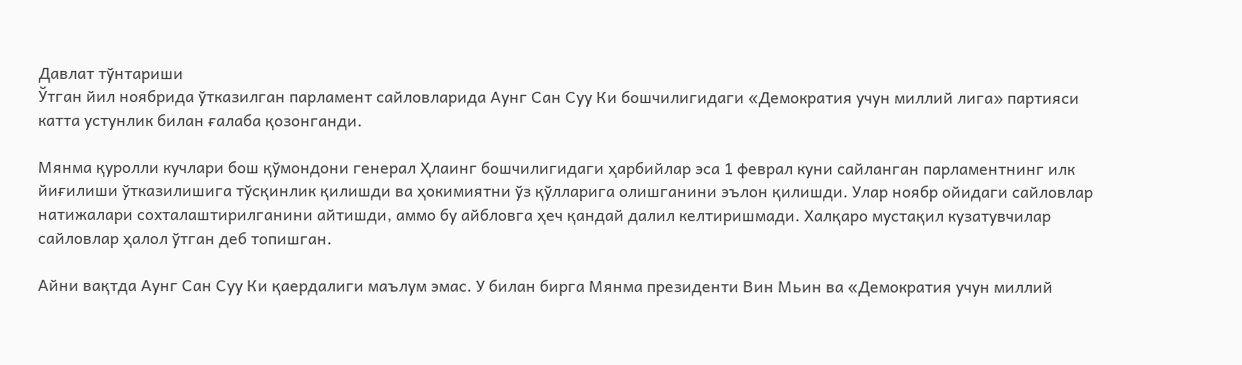Давлат тўнтариши
Ўтган йил ноябрида ўтказилган парламент сайловларида Аунг Сан Суу Ки бошчилигидаги «Демократия учун миллий лига» партияси катта устунлик билан ғалаба қозонганди.

Мянма қуролли кучлари бош қўмондони генерал Ҳлаинг бошчилигидаги ҳарбийлар эса 1 феврал куни сайланган парламентнинг илк йиғилиши ўтказилишига тўсқинлик қилишди ва ҳокимиятни ўз қўлларига олишганини эълон қилишди. Улар ноябр ойидаги сайловлар натижалари сохталаштирилганини айтишди, аммо бу айбловга ҳеч қандай далил келтиришмади. Халқаро мустақил кузатувчилар сайловлар ҳалол ўтган деб топишган.

Айни вақтда Аунг Сан Суу Ки қаердалиги маълум эмас. У билан бирга Мянма президенти Вин Мьин ва «Демократия учун миллий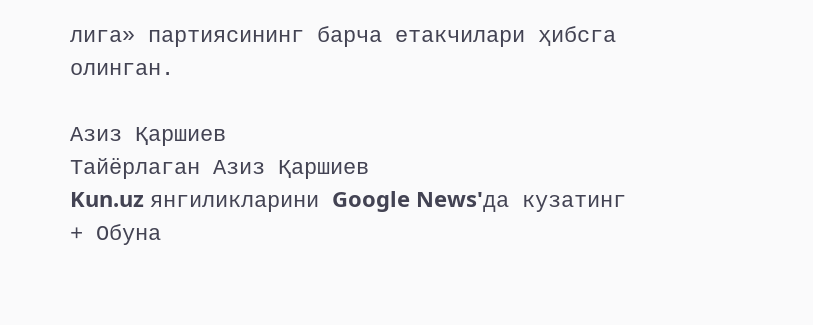лига» партиясининг барча етакчилари ҳибсга олинган.

Азиз Қаршиев
Тайёрлаган Азиз Қаршиев
Kun.uz янгиликларини Google News'да кузатинг
+ Обуна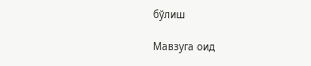бўлиш

Мавзуга оид